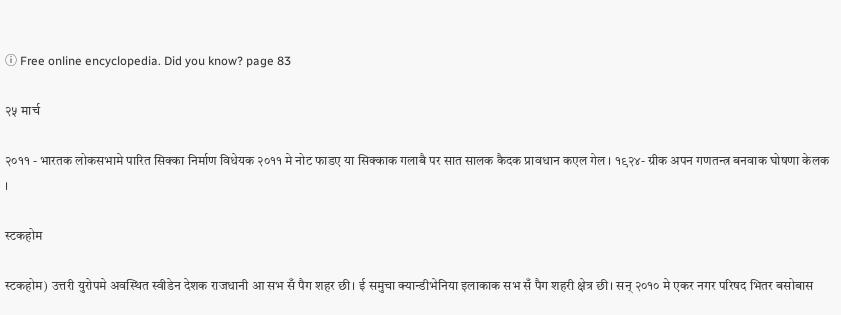ⓘ Free online encyclopedia. Did you know? page 83

२५ मार्च

२०११ - भारतक लोकसभामे पारित सिक्का निर्माण विधेयक २०११ मे नोट फाडए या सिक्काक गलाबै पर सात सालक कैदक प्रावधान कएल गेल । १९२४- ग्रीक अपन गणतन्त्र बनवाक घोषणा केलक ।

स्टकहोम

स्टकहोम) उत्तरी युरोपमे अवस्थित स्वीडेन देशक राजधानी आ सभ सँ पैग शहर छी। ई समुचा क्यान्डीभेनिया इलाकाक सभ सँ पैग शहरी क्षेत्र छी। सन् २०१० मे एकर नगर परिषद भितर बसोबास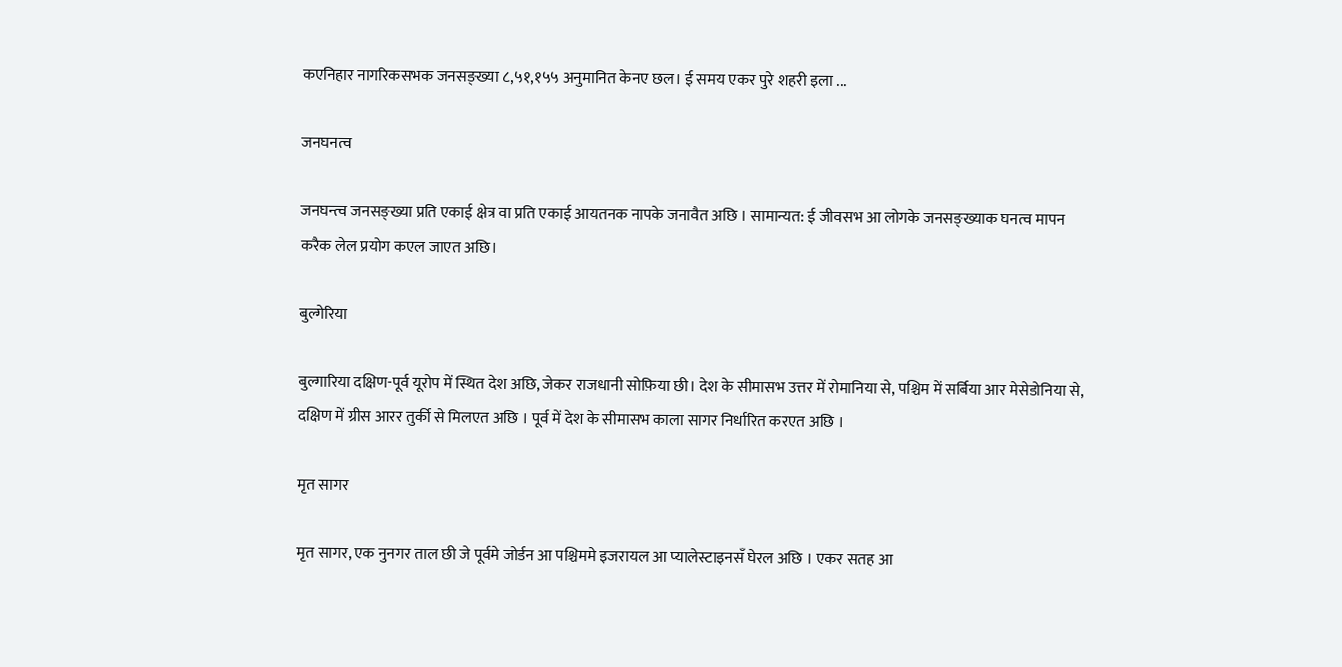कएनिहार नागरिकसभक जनसङ्ख्या ८,५१,१५५ अनुमानित केनए छल। ई समय एकर पुरे शहरी इला ...

जनघनत्व

जनघन्त्व जनसङ्ख्या प्रति एकाई क्षेत्र वा प्रति एकाई आयतनक नापके जनावैत अछि । सामान्यत: ई जीवसभ आ लोगके जनसङ्ख्याक घनत्व मापन करैक लेल प्रयोग कएल जाएत अछि।

बुल्गेरिया

बुल्गारिया दक्षिण-पूर्व यूरोप में स्थित देश अछि, जेकर राजधानी सोफ़िया छी। देश के सीमासभ उत्तर में रोमानिया से, पश्चिम में सर्बिया आर मेसेडोनिया से, दक्षिण में ग्रीस आरर तुर्की से मिलएत अछि । पूर्व में देश के सीमासभ काला सागर निर्धारित करएत अछि ।

मृत सागर

मृत सागर, एक नुनगर ताल छी जे पूर्वमे जोर्डन आ पश्चिममे इजरायल आ प्यालेस्टाइनसँ घेरल अछि । एकर सतह आ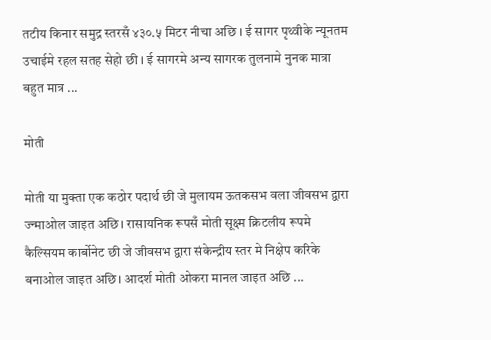तटीय किनार समुद्र स्तरसँ ४३०.५ मिटर नीचा अछि । ई सागर पृथ्वीके न्यूनतम उचाईमे रहल सतह सेहो छी । ई सागरमे अन्य सागरक तुलनामे नुनक मात्रा बहुत मात्र ...

मोती

मोती या मुक्ता एक कठोर पदार्थ छी जे मुलायम ऊतकसभ वला जीवसभ द्वारा ज्न्माओल जाइत अछि। रासायनिक रूपसँ मोती सूक्ष्म क्रिटलीय रूपमे कैल्सियम कार्बोनेट छी जे जीवसभ द्वारा संकेन्द्रीय स्तर मे निक्षेप करिके बनाओल जाइत अछि। आदर्श मोती ओकरा मानल जाइत अछि ...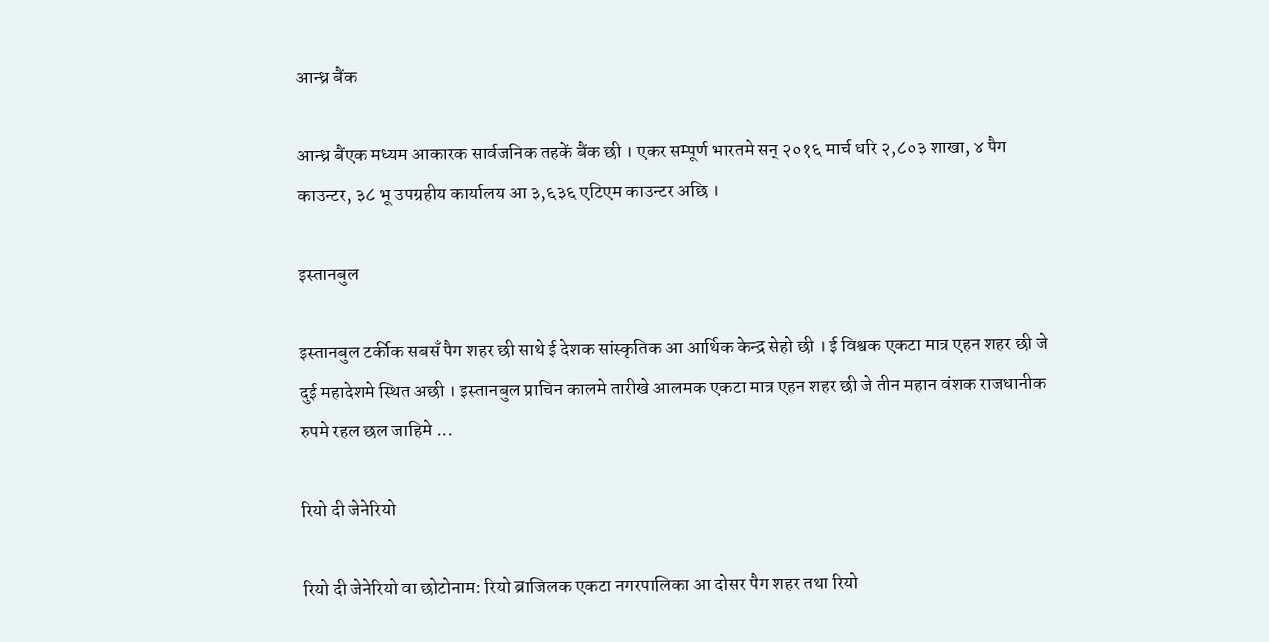आन्ध्र बैंक

आन्ध्र बैंएक मध्यम आकारक सार्वजनिक तहकें बैंक छी । एकर सम्पूर्ण भारतमे सन् २०१६ मार्च धरि २,८०३ शाखा, ४ पैग काउन्टर, ३८ भू उपग्रहीय कार्यालय आ ३,६३६ एटिएम काउन्टर अछि ।

इस्तानबुल

इस्तानबुल टर्कीक सबसँ पैग शहर छी साथे ई देशक सांस्कृतिक आ आर्थिक केन्द्र सेहो छी । ई विश्वक एकटा मात्र एहन शहर छी जे दुई महादेशमे स्थित अछी । इस्तानबुल प्राचिन कालमे तारीखे आलमक एकटा मात्र एहन शहर छी जे तीन महान वंशक राजधानीक रुपमे रहल छल जाहिमे ...

रियो दी जेनेरियो

रियो दी जेनेरियो वा छोटोनाम: रियो ब्राजिलक एकटा नगरपालिका आ दोसर पैग शहर तथा रियो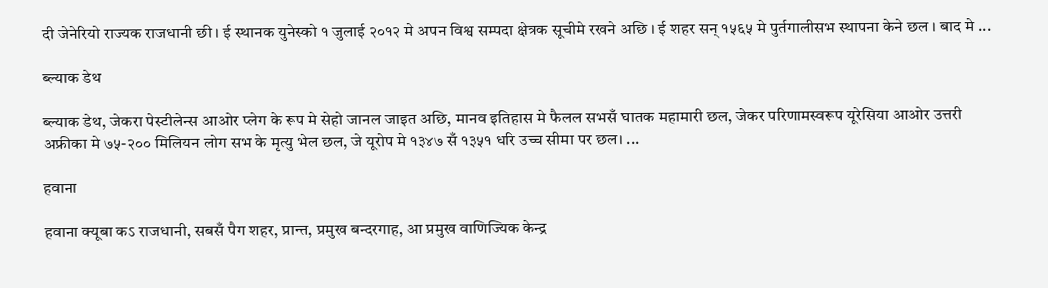दी जेनेरियो राज्यक राजधानी छी । ई स्थानक युनेस्को १ जुलाई २०१२ मे अपन विश्व सम्पदा क्षेत्रक सूचीमे रखने अछि । ई शहर सन् १५६५ मे पुर्तगालीसभ स्थापना केने छल । बाद मे ...

ब्ल्याक डेथ

ब्ल्याक डेथ, जेकरा पेस्टीलेन्स आओर प्लेग के रूप मे सेहो जानल जाइत अछि, मानव इतिहास मे फैलल सभसँ घातक महामारी छल, जेकर परिणामस्वरूप यूरेसिया आओर उत्तरी अफ्रीका मे ७५-२०० मिलियन लोग सभ के मृत्यु भेल छल, जे यूरोप मे १३४७ सँ १३५१ धरि उच्च सीमा पर छल। ...

हवाना

हवाना क्यूबा कऽ राजधानी, सबसँ पैग शहर, प्रान्त, प्रमुख बन्दरगाह, आ प्रमुख वाणिज्यिक केन्द्र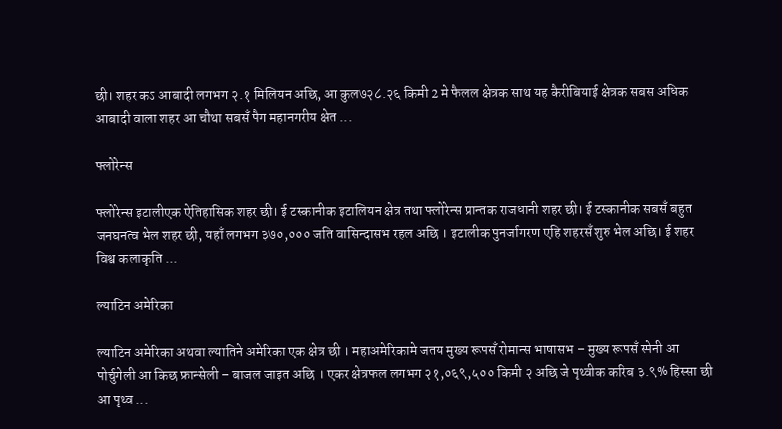छी। शहर कऽ आबादी लगभग २.१ मिलियन अछि, आ कुल७२८.२६ किमी 2 मे फैलल क्षेत्रक साथ यह कैरीबियाई क्षेत्रक सबस अधिक आबादी वाला शहर आ चौथा सबसँ पैग महानगरीय क्षेत ...

फ्लोरेन्स

फ्लोरेन्स इटालीएक ऐतिहासिक शहर छी। ई टस्कानीक इटालियन क्षेत्र तथा फ्लोरेन्स प्रान्तक राजधानी शहर छी। ई टस्कानीक सबसँ बहुत जनघनत्व भेल शहर छी, यहाँ लगभग ३७०,००० जति वासिन्दासभ रहल अछि । इटालीक पुनर्जागरण एहि शहरसँ शुरु भेल अछि। ई शहर विश्व कलाकृति ...

ल्याटिन अमेरिका

ल्याटिन अमेरिका अथवा ल्यातिने अमेरिका एक क्षेत्र छी । महाअमेरिकामे जतय मुख्य रूपसँ रोमान्स भाषासभ – मुख्य रूपसँ स्पेनी आ पोर्चुगेली आ किछ फ्रान्सेली – बाजल जाइत अछि । एकर क्षेत्रफल लगभग २१,०६९,५०० किमी २ अछि जे पृथ्वीक करिब ३.९% हिस्सा छी आ पृथ्व ...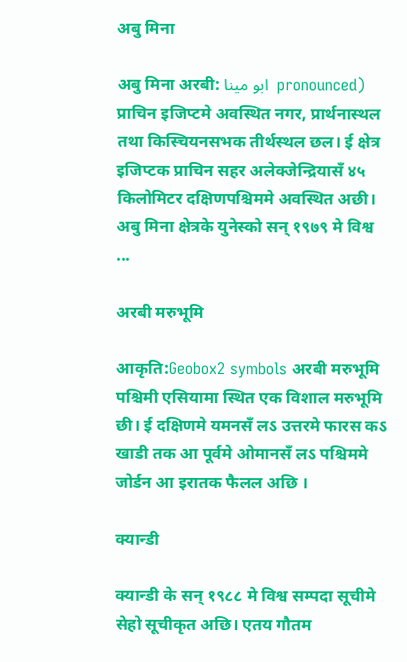अबु मिना

अबु मिना अरबी: ابو مينا  pronounced) प्राचिन इजिप्टमे अवस्थित नगर, प्रार्थनास्थल तथा किस्चियनसभक तीर्थस्थल छल। ई क्षेत्र इजिप्टक प्राचिन सहर अलेक्जेन्द्रियासँ ४५ किलोमिटर दक्षिणपश्चिममे अवस्थित अछी। अबु मिना क्षेत्रके युनेस्को सन् १९७९ मे विश्व ...

अरबी मरुभूमि

आकृति:Geobox2 symbols अरबी मरुभूमि पश्चिमी एसियामा स्थित एक विशाल मरुभूमि छी। ई दक्षिणमे यमनसँ लऽ उत्तरमे फारस कऽ खाडी तक आ पूर्वमे ओमानसँ लऽ पश्चिममे जोर्डन आ इरातक फैलल अछि ।

क्यान्डी

क्यान्डी के सन् १९८८ मे विश्व सम्पदा सूचीमे सेहो सूचीकृत अछि। एतय गौतम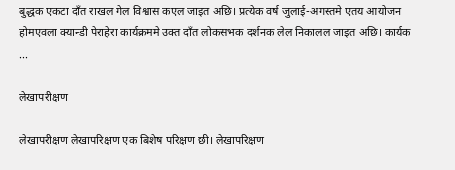बुद्धक एकटा दाँत राखल गेल विश्वास कएल जाइत अछि। प्रत्येक वर्ष जुलाई-अगस्तमे एतय आयोजन होमएवला क्यान्डी पेराहेरा कार्यक्रममे उक्त दाँत लोकसभक दर्शनक लेल निकालल जाइत अछि। कार्यक ...

लेखापरीक्षण

लेखापरीक्षण लेखापरिक्षण एक बिशेष परिक्षण छी। लेखापरिक्षण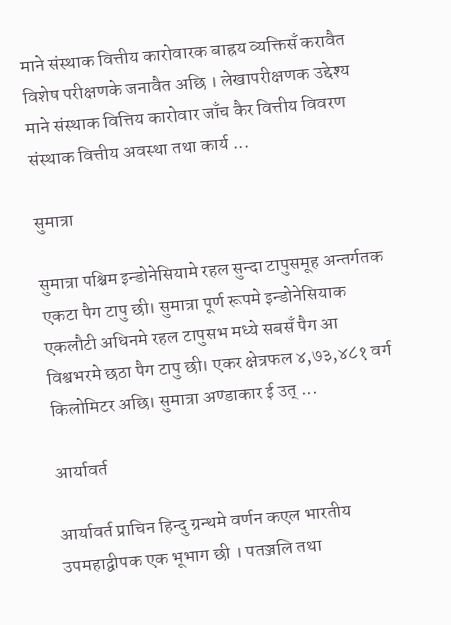माने संस्थाक वित्तीय कारोवारक बाह्रय व्यक्तिसँ करावैत विशेष परीक्षणके जनावैत अछि । लेखापरीक्षणक उद्देश्य माने संस्थाक वित्तिय कारोवार जाँच कैर वित्तीय विवरण संस्थाक वित्तीय अवस्था तथा कार्य ...

सुमात्रा

सुमात्रा पश्चिम इन्डोनेसियामे रहल सुन्दा टापुसमूह अन्तर्गतक एकटा पैग टापु छी। सुमात्रा पूर्ण रूपमे इन्डोनेसियाक एकलौटी अधिनमे रहल टापुसभ मध्ये सबसँ पैग आ विश्वभरमे छठा पैग टापु छी। एकर क्षेत्रफल ४,७३,४८१ वर्ग किलोमिटर अछि। सुमात्रा अण्डाकार ई उत् ...

आर्यावर्त

आर्यावर्त प्राचिन हिन्दु ग्रन्थमे वर्णन कएल भारतीय उपमहाद्वीपक एक भूभाग छी । पतञ्जलि तथा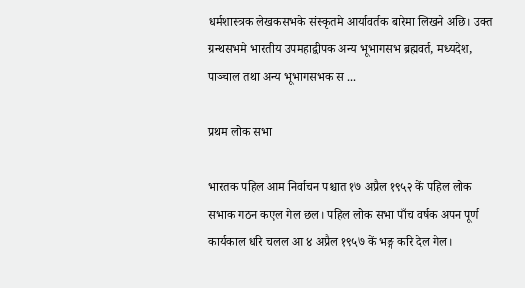धर्मशास्त्रक लेखकसभके संस्कृतमे आर्यावर्तक बारेमा लिखने अछि। उक्त ग्रन्थसभमे भारतीय उपमहाद्वीपक अन्य भूभागसभ ब्रह्मवर्त, मध्यदेश, पाञ्चाल तथा अन्य भूभागसभक स ...

प्रथम लोक सभा

भारतक पहिल आम निर्वाचन पश्चात १७ अप्रैल १९५२ कें पहिल लोक सभाक गठन कएल गेल छल। पहिल लोक सभा पाँच वर्षक अपन पूर्ण कार्यकाल धरि चलल आ ४ अप्रैल १९५७ कें भङ्ग करि देल गेल।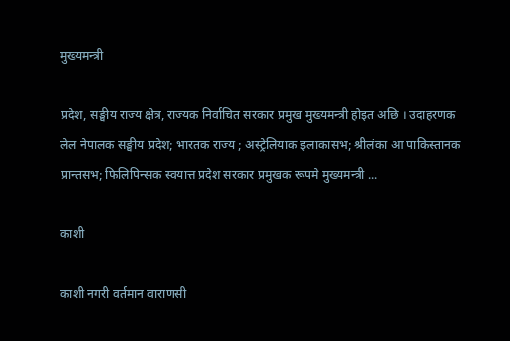मुख्यमन्त्री

प्रदेश, सङ्घीय राज्य क्षेत्र, राज्यक निर्वाचित सरकार प्रमुख मुख्यमन्त्री होइत अछि । उदाहरणक लेल नेपालक सङ्घीय प्रदेश; भारतक राज्य ; अस्ट्रेलियाक इलाकासभ; श्रीलंका आ पाकिस्तानक प्रान्तसभ; फिलिपिन्सक स्वयात्त प्रदेश सरकार प्रमुखक रूपमे मुख्यमन्त्री ...

काशी

काशी नगरी वर्तमान वाराणसी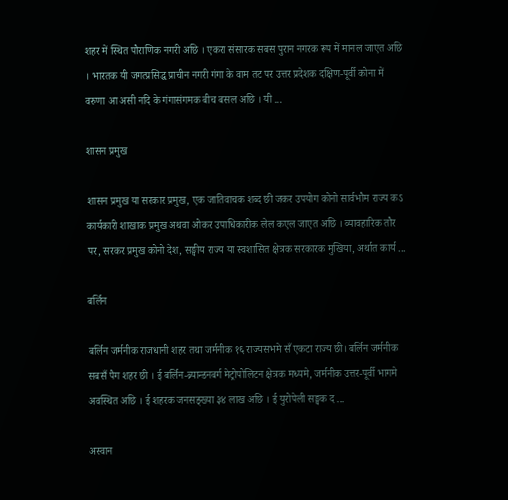शहर में स्थित पौराणिक नगरी अछि । एकरा संसारक सबस पुरान नगरक रूप में मानल जाएत अछि । भारतक यी जगत्प्रसिद्ध प्राचीन नगरी गंगा के वाम तट पर उत्तर प्रदेशक दक्षिण-पूर्वी कोना में वरुणा आ असी नदि के गंगासंगमक बीच बसल अछि । यी ...

शासन प्रमुख

शासन प्रमुख या सरकार प्रमुख, एक जातिवाचक शब्द छी जकर उपयोग कोनो सार्वभौम राज्य कऽ कार्यकारी शाखाक प्रमुख अथवा ओकर उपाधिकारीक लेल कएल जाएत अछि । व्यावहारिक तौर पर, सरकर प्रमुख कोनो देश, सङ्घीय राज्य या स्वशासित क्षेत्रक सरकारक मुखिया, अर्थात कार्य ...

बर्लिन

बर्लिन जर्मनीक राजधानी शहर तथा जर्मनीक १६ राज्यसभमे सँ एकटा राज्य छी। बर्लिन जर्मनीक सबसँ पैग शहर छी । ई बर्लिन-ब्र्यान्डनबर्ग मेट्रोपोलिटन क्षेत्रक मध्यमे, जर्मनीक उत्तर-पूर्वी भागमे अवस्थित अछि । ई शहरक जनसङ्ख्या ३४ लाख अछि । ई युरोपेली सङ्घक द ...

अस्वान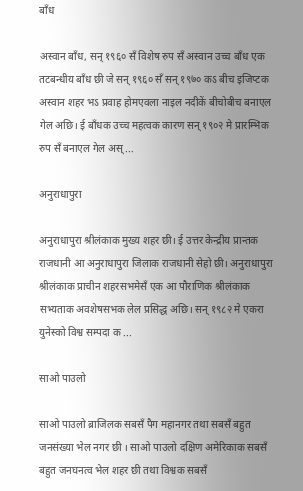बाँध

अस्वान बाँध, सन् १९६० सँ विशेष रुप सँ अस्वान उच्च बाँध एक तटबन्धीय बाँध छी जे सन् १९६० सँ सन् १९७० कऽ बीच इजिप्टक अस्वान शहर भऽ प्रवाह होमएवला नाइल नदीकें बीचोबीच बनाएल गेल अछि। ई बाँधक उच्च महत्वक कारण सन् १९०२ मे प्रारम्भिक रुप सँ बनाएल गेल अस् ...

अनुराधापुरा

अनुराधापुरा श्रीलंकाक मुख्य शहर छी। ई उत्तर केन्द्रीय प्रान्तक राजधानी आ अनुराधापुरा जिलाक राजधानी सेहो छी। अनुराधापुरा श्रीलंकाक प्राचीन शहरसभमेसँ एक आ पौराणिक श्रीलंकाक सभ्यताक अवशेषसभक लेल प्रसिद्ध अछि। सन् १९८२ मे एकरा युनेस्को विश्व सम्पदा क ...

साओ पाउलो

साओ पाउलो ब्राजिलक सबसँ पैग महानगर तथा सबसँ बहुत जनसंख्या भेल नगर छी । साओ पाउलो दक्षिण अमेरिकाक सबसँ बहुत जनघनत्व भेल शहर छी तथा विश्वक सबसँ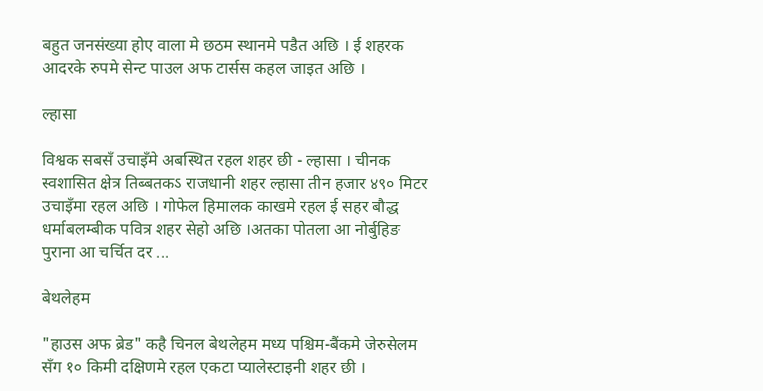बहुत जनसंख्या होए वाला मे छठम स्थानमे पडैत अछि । ई शहरक आदरके रुपमे सेन्ट पाउल अफ टार्सस कहल जाइत अछि ।

ल्हासा

विश्वक सबसँ उचाइँमे अबस्थित रहल शहर छी - ल्हासा । चीनक स्वशासित क्षेत्र तिब्बतकऽ राजधानी शहर ल्हासा तीन हजार ४९० मिटर उचाइँमा रहल अछि । गोफेल हिमालक काखमे रहल ई सहर बौद्ध धर्माबलम्बीक पवित्र शहर सेहो अछि ।अतका पोतला आ नोर्बुहिङ पुराना आ चर्चित दर ...

बेथलेहम

"हाउस अफ ब्रेड" कहै चिनल बेथलेहम मध्य पश्चिम-बैंकमे जेरुसेलम सँग १० किमी दक्षिणमे रहल एकटा प्यालेस्टाइनी शहर छी ।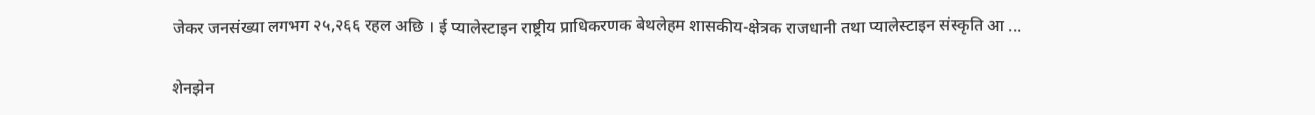जेकर जनसंख्या लगभग २५,२६६ रहल अछि । ई प्यालेस्टाइन राष्ट्रीय प्राधिकरणक बेथलेहम शासकीय-क्षेत्रक राजधानी तथा प्यालेस्टाइन संस्कृति आ ...

शेनझेन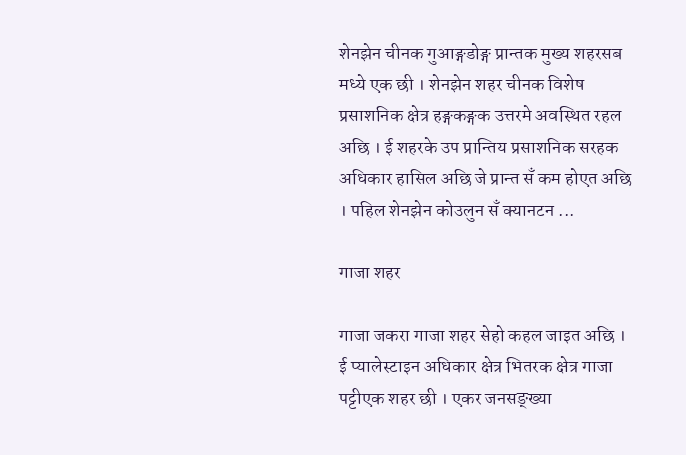शेनझेन चीनक गुआङ्गडोङ्ग प्रान्तक मुख्य शहरसब मध्ये एक छी । शेनझेन शहर चीनक विशेष प्रसाशनिक क्षेत्र हङ्गकङ्गक उत्तरमे अवस्थित रहल अछि । ई शहरके उप प्रान्तिय प्रसाशनिक सरहक अधिकार हासिल अछि जे प्रान्त सँ कम होएत अछि । पहिल शेनझेन कोउलुन सँ क्यानटन ...

गाजा शहर

गाजा जकरा गाजा शहर सेहो कहल जाइत अछि । ई प्यालेस्टाइन अधिकार क्षेत्र भितरक क्षेत्र गाजा पट्टीएक शहर छी । एकर जनसङ्ख्या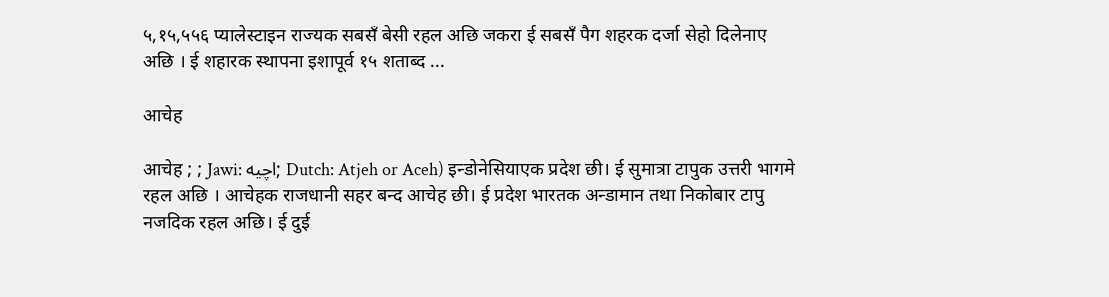५,१५,५५६ प्यालेस्टाइन राज्यक सबसँ बेसी रहल अछि जकरा ई सबसँ पैग शहरक दर्जा सेहो दिलेनाए अछि । ई शहारक स्थापना इशापूर्व १५ शताब्द ...

आचेह

आचेह ; ; Jawi: اچيه; Dutch: Atjeh or Aceh) इन्डोनेसियाएक प्रदेश छी। ई सुमात्रा टापुक उत्तरी भागमे रहल अछि । आचेहक राजधानी सहर बन्द आचेह छी। ई प्रदेश भारतक अन्डामान तथा निकोबार टापु नजदिक रहल अछि। ई दुई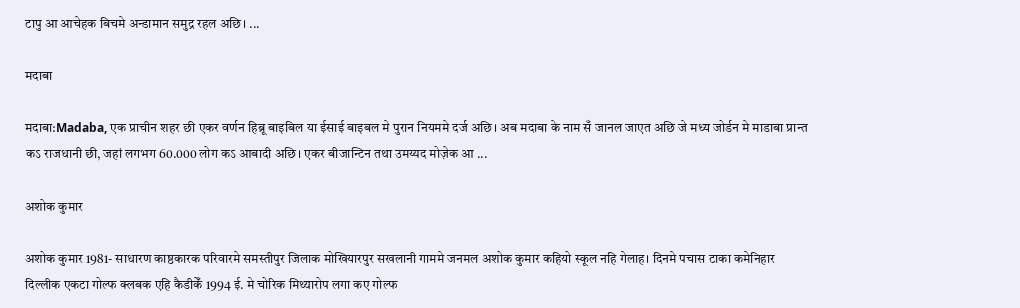टापु आ आचेहक बिचमे अन्डामान समुद्र रहल अछि। ...

मदाबा

मदाबा:Madaba, एक प्राचीन शहर छी एकर वर्णन हिब्रू बाइबिल या ईसाई बाइबल मे पुरान नियममे दर्ज अछि। अब मदाबा के नाम सँ जानल जाएत अछि जे मध्य जोर्डन मे माडाबा प्रान्त कऽ राजधानी छी, जहां लगभग 60.000 लोग कऽ आबादी अछि। एकर बीजान्टिन तथा उमय्यद मोज़ेक आ ...

अशोक कुमार

अशोक कुमार 1981- साधारण काष्ठकारक परिवारमे समस्तीपुर जिलाक मोखियारपुर सखलानी गाममे जनमल अशोक कुमार कहियो स्कूल नहि गेलाह। दिनमे पचास टाका कमेनिहार दिल्लीक एकटा गोल्फ क्लबक एहि कैडीकेँ 1994 ई. मे चोरिक मिथ्यारोप लगा कए गोल्फ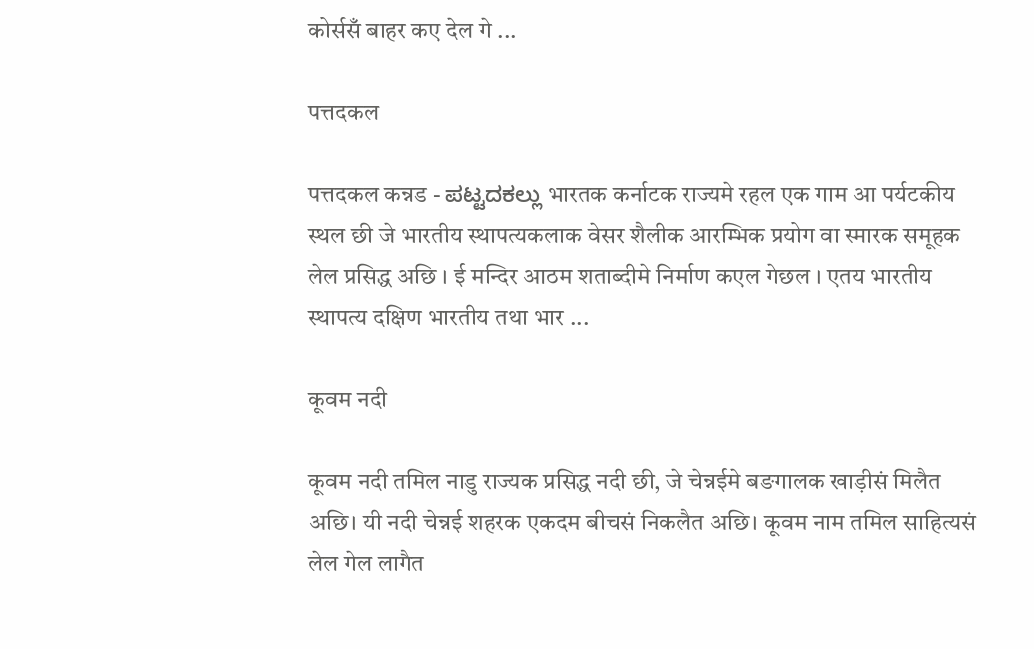कोर्ससँ बाहर कए देल गे ...

पत्तदकल

पत्तदकल कन्नड - ಪಟ್ಟದಕಲ್ಲು भारतक कर्नाटक राज्यमे रहल एक गाम आ पर्यटकीय स्थल छी जे भारतीय स्थापत्यकलाक वेसर शैलीक आरम्भिक प्रयोग वा स्मारक समूहक लेल प्रसिद्ध अछि । ई मन्दिर आठम शताब्दीमे निर्माण कएल गेछल । एतय भारतीय स्थापत्य दक्षिण भारतीय तथा भार ...

कूवम नदी

कूवम नदी तमिल नाडु राज्यक प्रसिद्ध नदी छी, जे चेन्नईमे बङगालक खाड़ीसं मिलैत अछि। यी नदी चेन्नई शहरक एकदम बीचसं निकलैत अछि। कूवम नाम तमिल साहित्यसं लेल गेल लागैत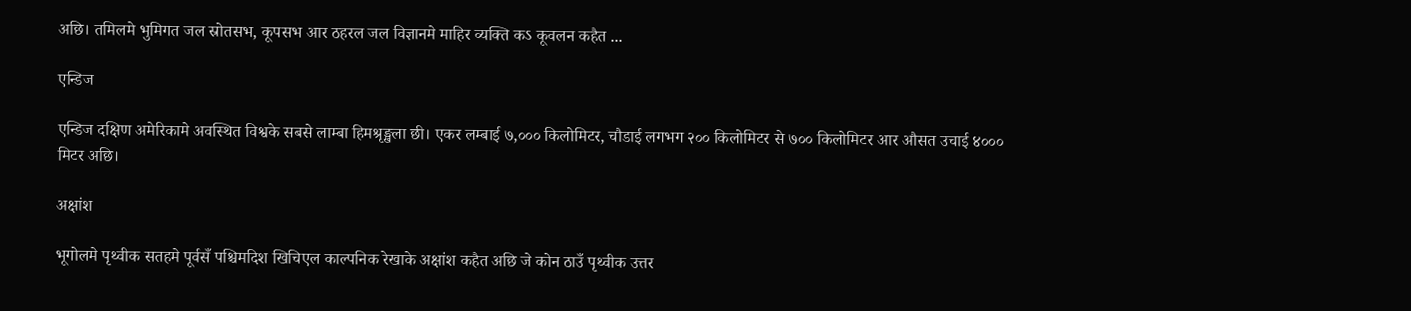अछि। तमिलमे भुमिगत जल स्रोतसभ, कूपसभ आर ठहरल जल विज्ञानमे माहिर व्यक्ति कऽ कूवलन कहैत ...

एन्डिज

एन्डिज दक्षिण अमेरिकामे अवस्थित विश्वके सबसे लाम्बा हिमश्रृङ्खला छी। एकर लम्बाई ७,००० किलोमिटर, चौडाई लगभग २०० किलोमिटर से ७०० किलोमिटर आर औसत उचाई ४००० मिटर अछि।

अक्षांश

भूगोलमे पृथ्वीक सतहमे पूर्वसँ पश्चिमदिश खिचिएल काल्पनिक रेखाके अक्षांश कहैत अछि जे कोन ठाउँ पृथ्वीक उत्तर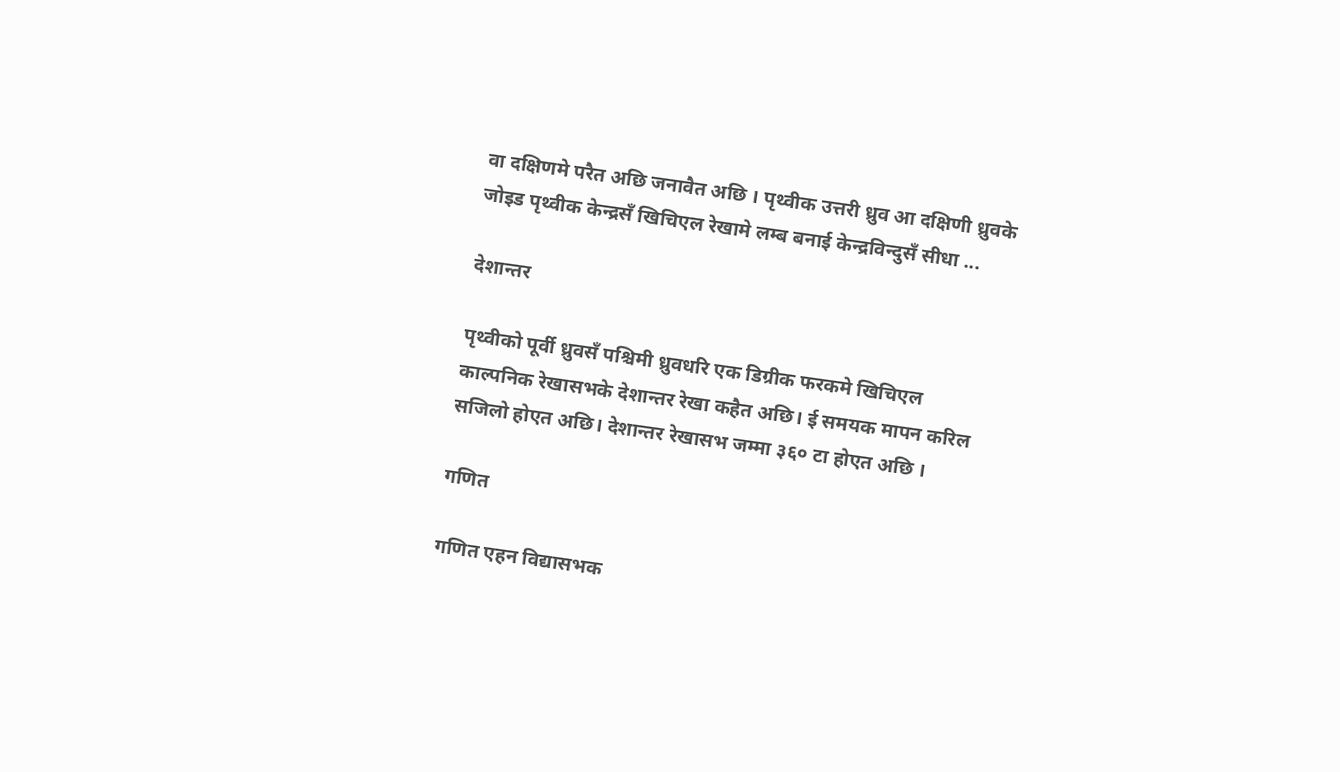वा दक्षिणमे परैत अछि जनावैत अछि । पृथ्वीक उत्तरी ध्रुव आ दक्षिणी ध्रुवके जोइड पृथ्वीक केन्द्रसँ खिचिएल रेखामे लम्ब बनाई केन्द्रविन्दुसँ सीधा ...

देशान्तर

पृथ्वीको पूर्वी ध्रुवसँ पश्चिमी ध्रुवधरि एक डिग्रीक फरकमे खिचिएल काल्पनिक रेखासभके देशान्तर रेखा कहैत अछि। ई समयक मापन करिल सजिलो होएत अछि। देशान्तर रेखासभ जम्मा ३६० टा होएत अछि ।

गणित

गणित एहन विद्यासभक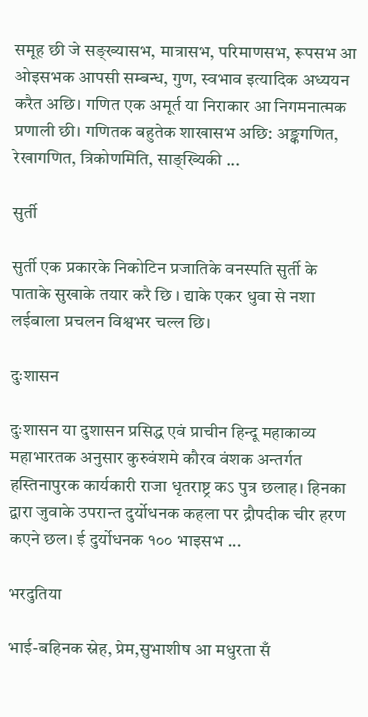समूह छी जे सङ्ख्यासभ, मात्रासभ, परिमाणसभ, रूपसभ आ ओइसभक आपसी सम्बन्ध, गुण, स्वभाव इत्यादिक अध्ययन करैत अछि। गणित एक अमूर्त या निराकार आ निगमनात्मक प्रणाली छी। गणितक बहुतेक शाखासभ अछि: अङ्कगणित, रेखागणित, त्रिकोणमिति, साङ्ख्यिकी ...

सुर्ती

सुर्ती एक प्रकारके निकोटिन प्रजातिके वनस्पति सुर्ती के पाताके सुखाके तयार करै छि । द्याके एकर धुवा से नशा लईबाला प्रचलन विश्वभर चल्ल छि।

दुःशासन

दुःशासन या दुशासन प्रसिद्ध एवं प्राचीन हिन्दू महाकाव्य महाभारतक अनुसार कुरुवंशमे कौरव वंशक अन्तर्गत हस्तिनापुरक कार्यकारी राजा धृतराष्ट्र कऽ पुत्र छलाह। हिनका द्वारा जुवाके उपरान्त दुर्योधनक कहला पर द्रौपदीक चीर हरण कएने छल। ई दुर्योधनक १०० भाइसभ ...

भरदुतिया

भाई-बहिनक स्नेह, प्रेम,सुभाशीष आ मधुरता सँ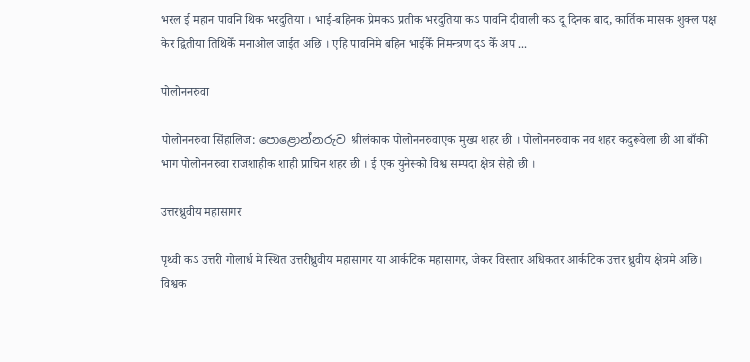भरल ई महान पावनि थिक भरदुतिया । भाई-बहिनक प्रेमकऽ प्रतीक भरदुतिया कऽ पावनि दीवाली कऽ दू दिनक बाद, कार्तिक मासक शुक्ल पक्ष केर द्वितीया तिथिकेँ मनाओल जाईत अछि । एहि पावनिमे बहिन भाईकेँ निमन्त्रण दऽ केँ अप ...

पोलोननरुवा

पोलोननरुवा सिंहालिज: පොළොන්නරුව श्रीलंकाक पोलोननरुवाएक मुख्य शहर छी । पोलोननरुवाक नव शहर कदुरूवेला छी आ बाँकी भाग पोलोननरुवा राजशाहीक शाही प्राचिन शहर छी । ई एक युनेस्को विश्व सम्पदा क्षेत्र सेहो छी ।

उत्तरध्रुवीय महासागर

पृथ्वी कऽ उत्तरी गोलार्ध मे स्थित उत्तरीध्रुवीय महासागर या आर्कटिक महासागर, जेकर विस्तार अधिकतर आर्कटिक उत्तर ध्रुवीय क्षेत्रमे अछि। विश्वक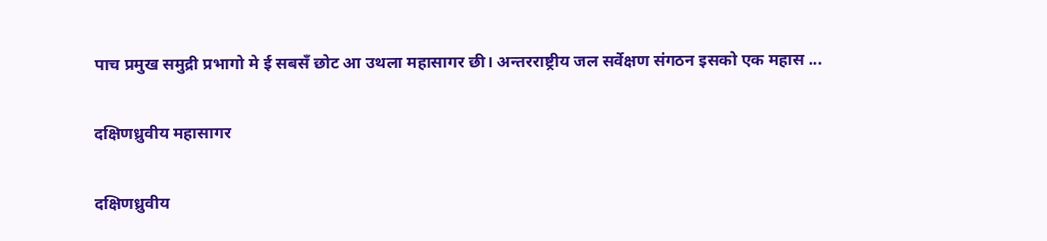पाच प्रमुख समुद्री प्रभागो मे ई सबसँ छोट आ उथला महासागर छी। अन्तरराष्ट्रीय जल सर्वेक्षण संगठन इसको एक महास ...

दक्षिणध्रुवीय महासागर

दक्षिणध्रुवीय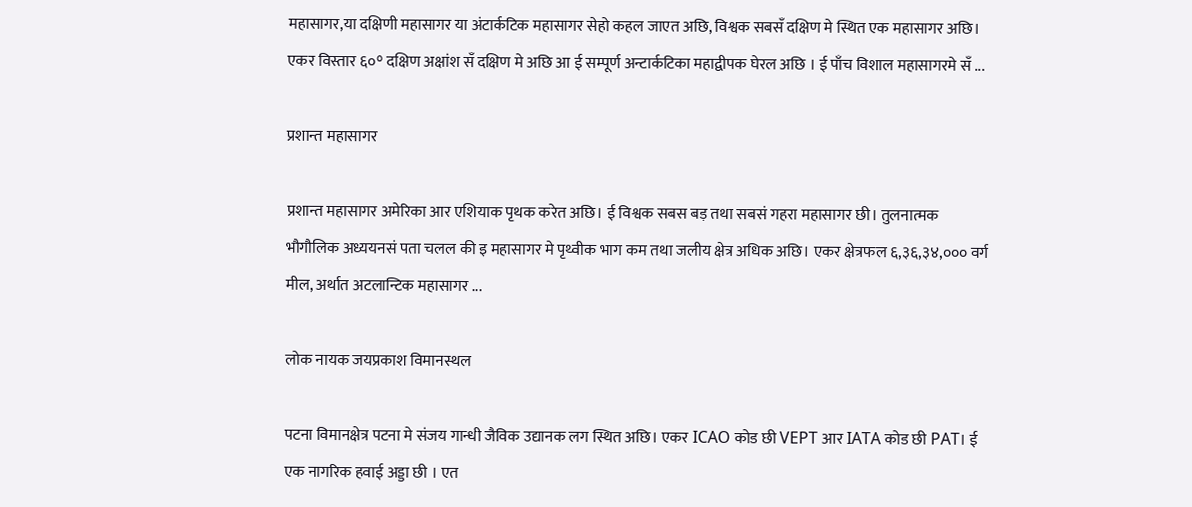महासागर,या दक्षिणी महासागर या अंटार्कटिक महासागर सेहो कहल जाएत अछि, विश्वक सबसँ दक्षिण मे स्थित एक महासागर अछि। एकर विस्तार ६०° दक्षिण अक्षांश सँ दक्षिण मे अछि आ ई सम्पूर्ण अन्टार्कटिका महाद्वीपक घेरल अछि । ई पाँच विशाल महासागरमे सँ ...

प्रशान्त महासागर

प्रशान्त महासागर अमेरिका आर एशियाक पृथक करेत अछि। ई विश्वक सबस बड़ तथा सबसं गहरा महासागर छी। तुलनात्मक भौगौलिक अध्ययनसं पता चलल की इ महासागर मे पृथ्वीक भाग कम तथा जलीय क्षेत्र अधिक अछि। एकर क्षेत्रफल ६,३६,३४,००० वर्ग मील, अर्थात अटलान्टिक महासागर ...

लोक नायक जयप्रकाश विमानस्थल

पटना विमानक्षेत्र पटना मे संजय गान्धी जैविक उद्यानक लग स्थित अछि। एकर ICAO कोड छी VEPT आर IATA कोड छी PAT। ई एक नागरिक हवाई अड्डा छी । एत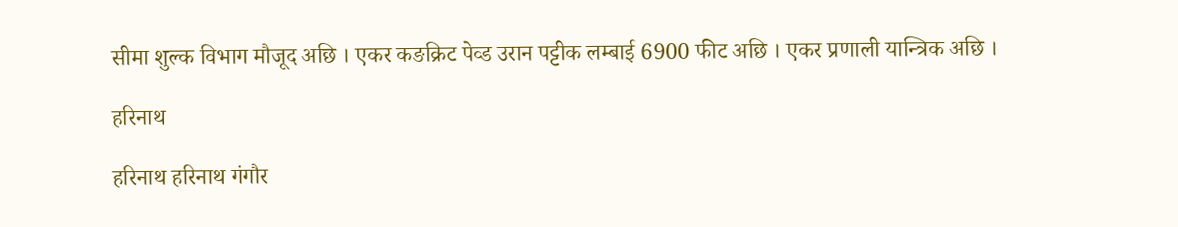सीमा शुल्क विभाग मौजूद अछि । एकर कङक्रिट पेव्ड उरान पट्टीक लम्बाई 6900 फीट अछि । एकर प्रणाली यान्त्रिक अछि ।

हरिनाथ

हरिनाथ हरिनाथ गंगौर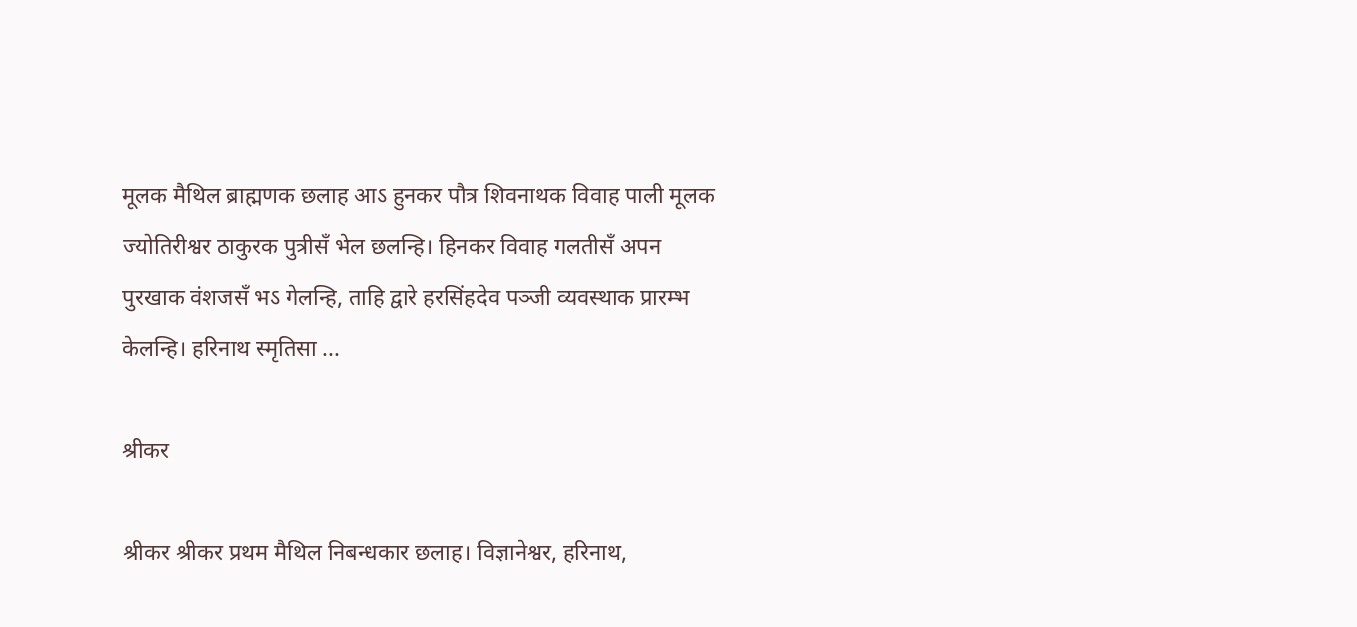मूलक मैथिल ब्राह्मणक छलाह आऽ हुनकर पौत्र शिवनाथक विवाह पाली मूलक ज्योतिरीश्वर ठाकुरक पुत्रीसँ भेल छलन्हि। हिनकर विवाह गलतीसँ अपन पुरखाक वंशजसँ भऽ गेलन्हि, ताहि द्वारे हरसिंहदेव पञ्जी व्यवस्थाक प्रारम्भ केलन्हि। हरिनाथ स्मृतिसा ...

श्रीकर

श्रीकर श्रीकर प्रथम मैथिल निबन्धकार छलाह। विज्ञानेश्वर, हरिनाथ,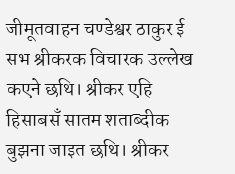जीमूतवाहन चण्डेश्वर ठाकुर ई सभ श्रीकरक विचारक उल्लेख कएने छथि। श्रीकर एहि हिसाबसँ सातम शताब्दीक बुझना जाइत छथि। श्रीकर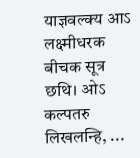याज्ञवल्क्य आऽ लक्ष्मीधरक बीचक सूत्र छथि। ओऽ कल्पतरु लिखलन्हि, ...